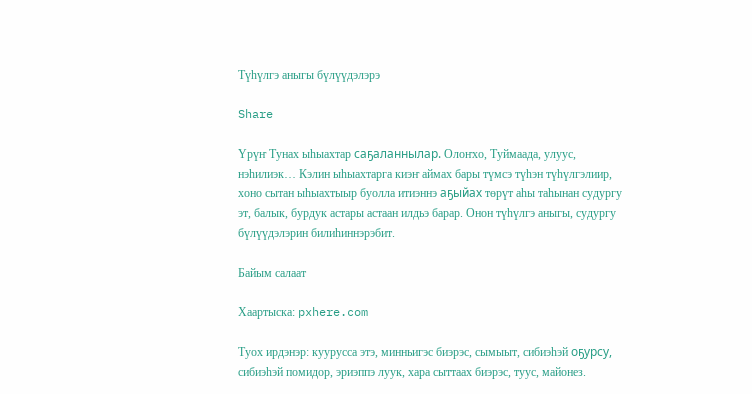Түһүлгэ аныгы бүлүүдэлэрэ

Share

Үрүҥ Тунах ыһыахтар саҕаланнылар. Олоҥхо, Туймаада, улуус, нэһилиэк… Кэлин ыһыахтарга киэҥ аймах бары түмсэ түһэн түһүлгэлиир, хоно сытан ыһыахтыыр буолла итиэннэ аҕыйах төрүт аһы таһынан судургу эт, балык, бурдук астары астаан илдьэ барар. Онон түһүлгэ аныгы, судургу бүлүүдэлэрин билиһиннэрэбит.

Байым салаат

Хаартыска: pxhere.com

Туох ирдэнэр: куурусса этэ, минньигэс биэрэс, сымыыт, сибиэһэй оҕурсу, сибиэһэй помидор, эриэппэ луук, хара сыттаах биэрэс, туус, майонез.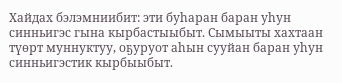Хайдах бэлэмниибит: эти буһаран баран уһун синньигэс гына кырбастыыбыт. Сымыыты хахтаан түөрт муннуктуу, оҕуруот аһын сууйан баран уһун синньигэстик кырбыыбыт.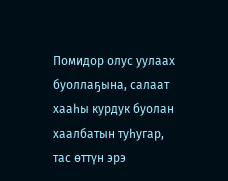Помидор олус уулаах буоллаҕына, салаат хааһы курдук буолан хаалбатын туһугар, тас өттүн эрэ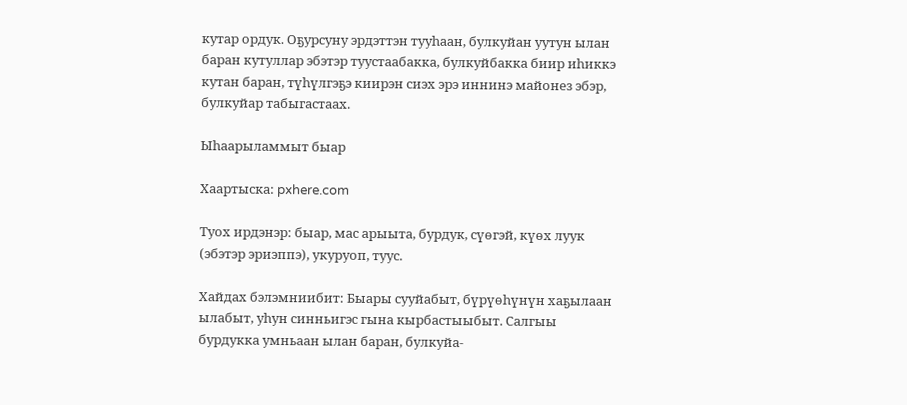кутар ордук. Оҕурсуну эрдэттэн тууһаан, булкуйан уутун ылан баран кутуллар эбэтэр туустаабакка, булкуйбакка биир иһиккэ кутан баран, түһүлгэҕэ киирэн сиэх эрэ иннинэ майонез эбэр, булкуйар табыгастаах.

Ыһаарыламмыт быар

Хаартыска: pxhere.com

Туох ирдэнэр: быар, мас арыыта, бурдук, сүөгэй, күөх луук (эбэтэр эриэппэ), укуруоп, туус.

Хайдах бэлэмниибит: Быары сууйабыт, бүрүөһүнүн хаҕылаан ылабыт, уһун синньигэс гына кырбастыыбыт. Салгыы бурдукка умньаан ылан баран, булкуйа-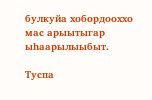булкуйа хобордооххо мас арыытыгар ыһаарылыыбыт.

Туспа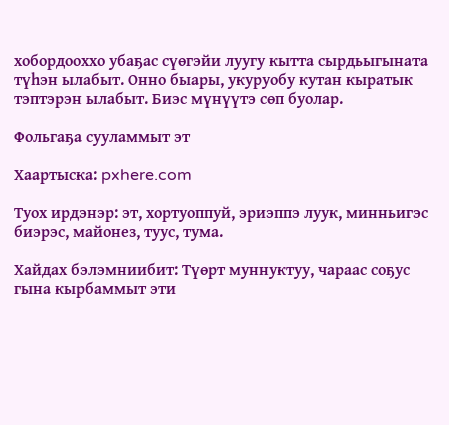хобордооххо убаҕас сүөгэйи луугу кытта сырдьыгыната түһэн ылабыт. Онно быары, укуруобу кутан кыратык тэптэрэн ылабыт. Биэс мүнүүтэ сөп буолар.

Фольгаҕа сууламмыт эт

Хаартыска: pxhere.com

Туох ирдэнэр: эт, хортуоппуй, эриэппэ луук, минньигэс биэрэс, майонез, туус, тума.

Хайдах бэлэмниибит: Түөрт муннуктуу, чараас соҕус гына кырбаммыт эти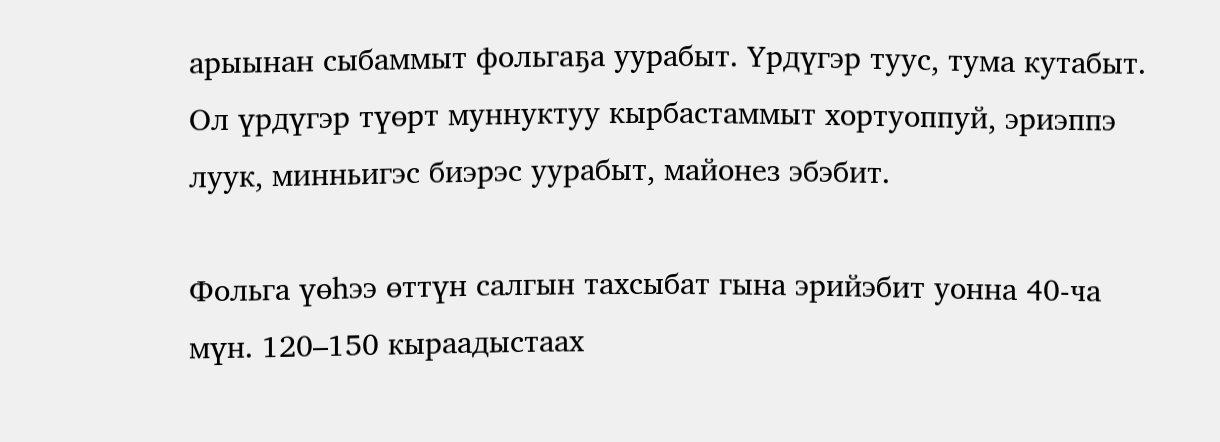арыынан сыбаммыт фольгаҕа уурабыт. Үрдүгэр туус, тума кутабыт. Ол үрдүгэр түөрт муннуктуу кырбастаммыт хортуоппуй, эриэппэ луук, минньигэс биэрэс уурабыт, майонез эбэбит.

Фольга үөһээ өттүн салгын тахсыбат гына эрийэбит уонна 40‑ча мүн. 120–150 кыраадыстаах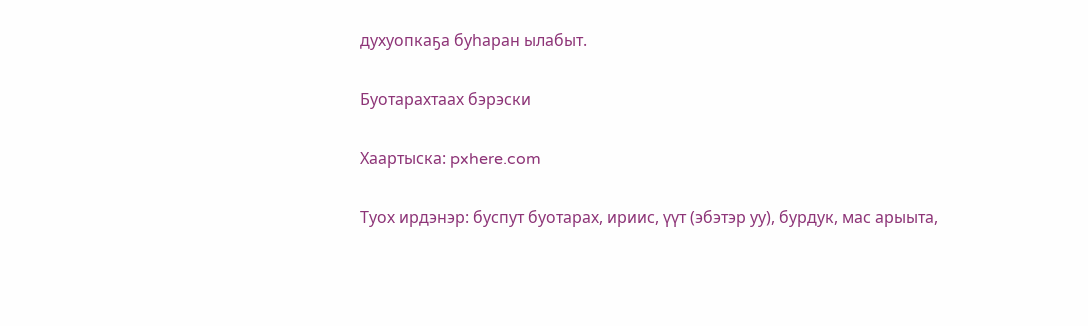духуопкаҕа буһаран ылабыт.

Буотарахтаах бэрэски

Хаартыска: pxhere.com

Туох ирдэнэр: буспут буотарах, ириис, үүт (эбэтэр уу), бурдук, мас арыыта,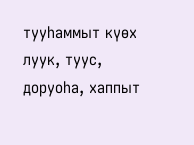тууһаммыт күөх луук, туус, доруоһа, хаппыт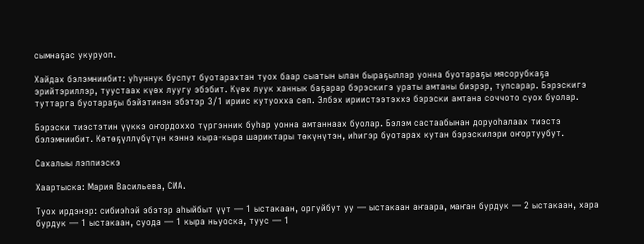сымнаҕас укуруоп.

Хайдах бэлэмниибит: уһуннук буспут буотарахтан туох баар сыатын ылан быраҕыллар уонна буотараҕы мясорубкаҕа эрийтэриллэр, туустаах күөх луугу эбэбит. Күөх луук ханнык баҕарар бэрэскигэ ураты амтаны биэрэр, тупсарар. Бэрэскигэ туттарга буотараҕы бэйэтинэн эбэтэр 3/1 ириис кутуохха сөп. Элбэх ириистээтэххэ бэрэски амтана соччото суох буолар.

Бэрэски тиэстэтин үүккэ оҥордоххо түргэнник буһар уонна амтаннаах буолар. Бэлэм састаабынан доруоһалаах тиэстэ бэлэмниибит. Көтөҕүллүбүтүн кэннэ кыра-кыра шариктары төкүнүтэн, иһигэр буотарах кутан бэрэскилэри оҥортуубут.

Сахалыы лэппиэскэ

Хаартыска: Мария Васильева, СИА.

Туох ирдэнэр: сибиэһэй эбэтэр аһыйбыт үүт — 1 ыстакаан, оргуйбут уу — ыстакаан аҥаара, маҥан бурдук — 2 ыстакаан, хара бурдук — 1 ыстакаан, суода — 1 кыра ньуоска, туус — 1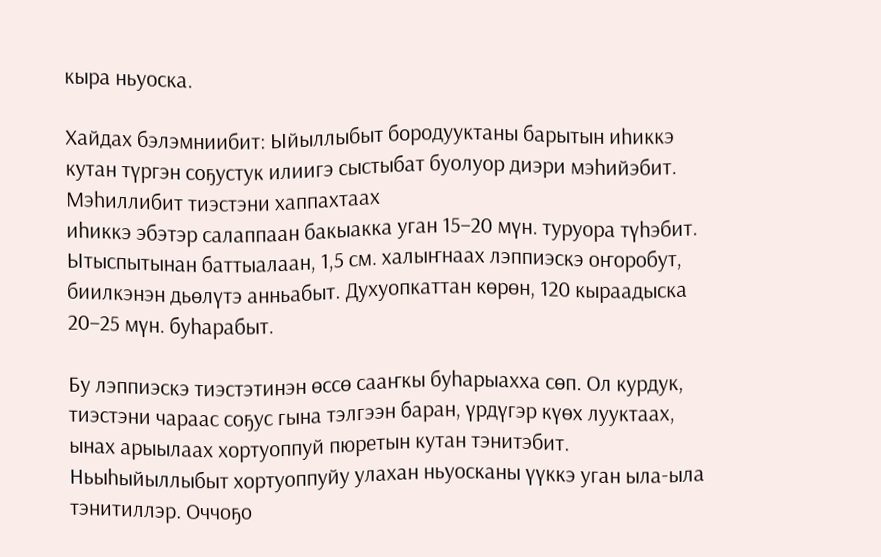кыра ньуоска.

Хайдах бэлэмниибит: Ыйыллыбыт бородууктаны барытын иһиккэ кутан түргэн соҕустук илиигэ сыстыбат буолуор диэри мэһийэбит. Мэһиллибит тиэстэни хаппахтаах
иһиккэ эбэтэр салаппаан бакыакка уган 15–20 мүн. туруора түһэбит. Ытыспытынан баттыалаан, 1,5 см. халыҥнаах лэппиэскэ оҥоробут, биилкэнэн дьөлүтэ анньабыт. Духуопкаттан көрөн, 120 кыраадыска 20–25 мүн. буһарабыт.

Бу лэппиэскэ тиэстэтинэн өссө сааҥкы буһарыахха сөп. Ол курдук, тиэстэни чараас соҕус гына тэлгээн баран, үрдүгэр күөх лууктаах, ынах арыылаах хортуоппуй пюретын кутан тэнитэбит. Ньыһыйыллыбыт хортуоппуйу улахан ньуосканы үүккэ уган ыла-ыла тэнитиллэр. Оччоҕо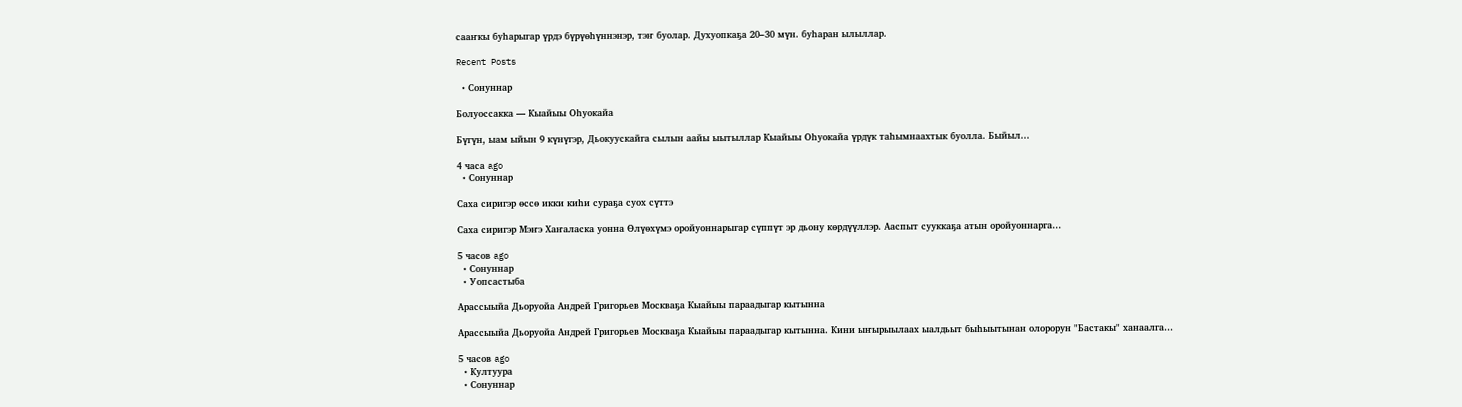сааҥкы буһарыгар үрдэ бүрүөһүннэнэр, тэҥ буолар. Духуопкаҕа 20–30 мүн. буһаран ылыллар.

Recent Posts

  • Сонуннар

Болуоссакка — Кыайыы Оһуокайа

Бүгүн, ыам ыйын 9 күнүгэр, Дьокуускайга сылын аайы ыытыллар Кыайыы Оһуокайа үрдүк таһымнаахтык буолла. Быйыл…

4 часа ago
  • Сонуннар

Саха сиригэр өссө икки киһи сураҕа суох сүттэ

Саха сиригэр Мэҥэ Хаҥаласка уонна Өлүөхүмэ оройуоннарыгар сүппүт эр дьону көрдүүллэр. Ааспыт сууккаҕа атын оройуоннарга…

5 часов ago
  • Сонуннар
  • Уопсастыба

Арассыыйа Дьоруойа Андрей Григорьев Москваҕа Кыайыы параадыгар кытынна

Арассыыйа Дьоруойа Андрей Григорьев Москваҕа Кыайыы параадыгар кытынна. Кини ыҥырыылаах ыалдьыт быһыытынан олорорун "Бастакы" ханаалга…

5 часов ago
  • Култуура
  • Сонуннар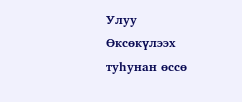Улуу Өксөкүлээх туһунан өссө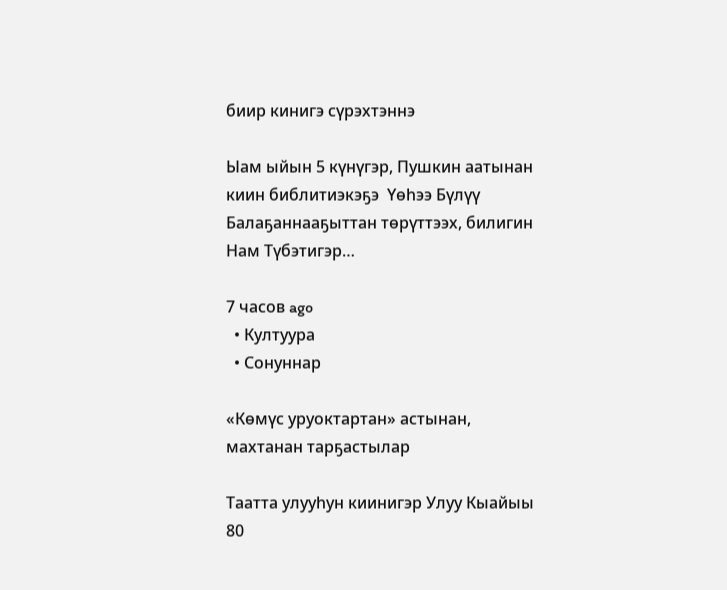биир кинигэ сүрэхтэннэ

Ыам ыйын 5 күнүгэр, Пушкин аатынан киин библитиэкэҕэ  Үөһээ Бүлүү Балаҕаннааҕыттан төрүттээх, билигин Нам Түбэтигэр…

7 часов ago
  • Култуура
  • Сонуннар

«Көмүс уруоктартан» астынан, махтанан тарҕастылар

Таатта улууһун киинигэр Улуу Кыайыы 80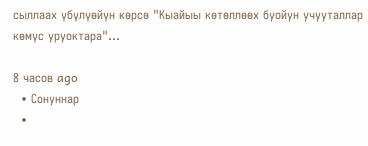сыллаах үбүлүөйүн көрсө "Кыайыы көтөллөөх буойун учууталлар көмүс уруоктара"…

8 часов ago
  • Сонуннар
  •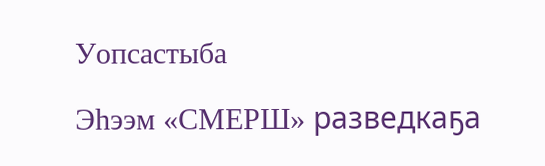Уопсастыба

Эһээм «СМЕРШ» разведкаҕа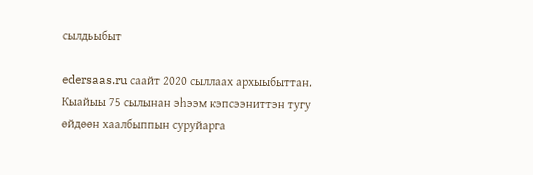сылдьыбыт

edersaas.ru саайт 2020 сыллаах архыыбыттан. Кыайыы 75 сылынан эһээм кэпсээниттэн тугу өйдөөн хаалбыппын суруйарга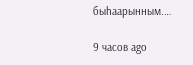быһаарынным.…

9 часов ago